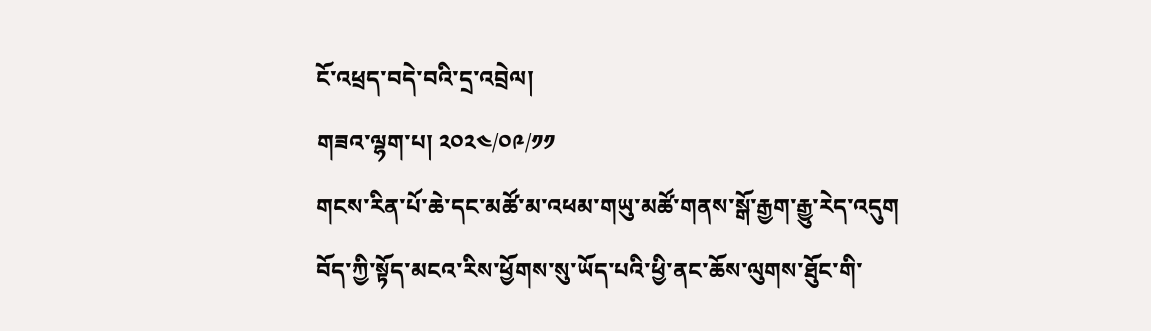ངོ་འཕྲད་བདེ་བའི་དྲ་འབྲེལ།
གཟའ་ལྷག་པ། ༢༠༢༤/༠༩/༡༡
གངས་རིན་པོ་ཆེ་དང་མཚོ་མ་འཕམ་གཡུ་མཚོ་གནས་སྒོ་རྒྱག་རྒྱུ་རེད་འདུག
བོད་ཀྱི་སྟོད་མངའ་རིས་ཕྱོགས་སུ་ཡོད་པའི་ཕྱི་ནང་ཆོས་ལུགས་ཐོུང་གི་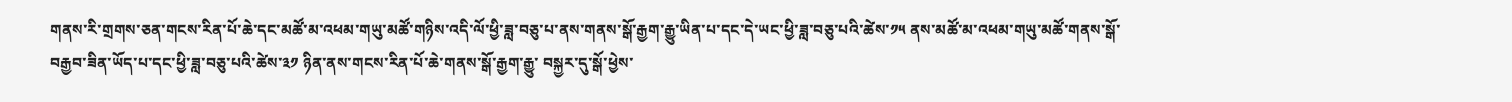གནས་རི་གྲགས་ཅན་གངས་རིན་པོ་ཆེ་དང་མཚོ་མ་འཕམ་གཡུ་མཚོ་གཉིས་འདི་ལོ་ཕྱི་ཟླ་བཅུ་པ་ནས་གནས་སྒོ་རྒྱག་རྒྱུ་ཡིན་པ་དང་དེ་ཡང་ཕྱི་ཟླ་བཅུ་པའི་ཚེས་༡༥ ནས་མཚོ་མ་འཕམ་གཡུ་མཚོ་གནས་སྒོ་བརྒྱབ་ཟིན་ཡོད་པ་དང་ཕྱི་ཟླ་བཅུ་པའི་ཚེས་༣༡ ཉིན་ནས་གངས་རིན་པོ་ཆེ་གནས་སྒོ་རྒྱག་རྒྱུ་ བསྐྱར་དུ་སྒོ་ཕྱེས་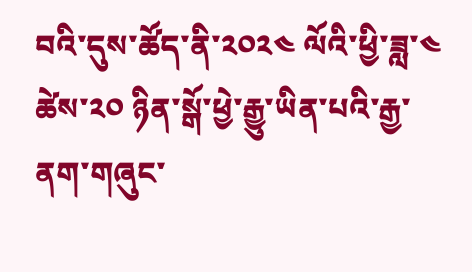བའི་དུས་ཚོད་ནི་༢༠༢༤ ལོའི་ཕྱི་ཟླ་༤ ཚེས་༢༠ ཉིན་སྒོ་ཕྱེ་རྒྱུ་ཡིན་པའི་རྒྱ་ནག་གཞུང་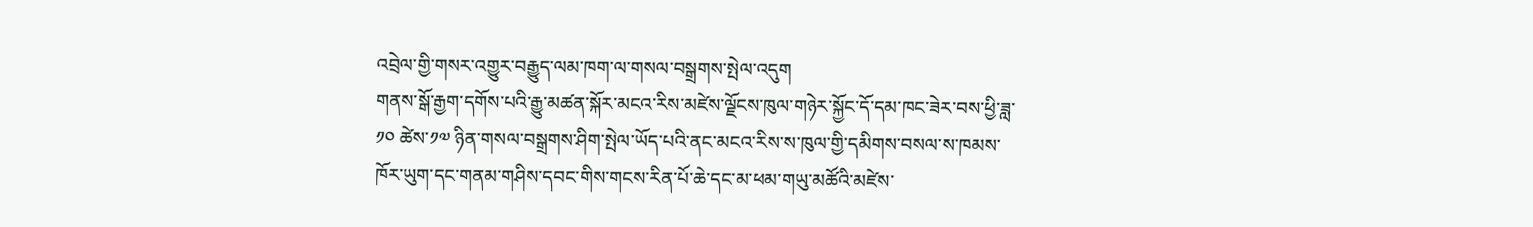འབྲེལ་གྱི་གསར་འགྱུར་བརྒྱུད་ལམ་ཁག་ལ་གསལ་བསྒྲགས་སྤེལ་འདུག
གནས་སྒོ་རྒྱག་དགོས་པའི་རྒྱུ་མཚན་སྐོར་མངའ་རིས་མཛེས་ལྗོངས་ཁུལ་གཉེར་སྐྱོང་དོ་དམ་ཁང་ཟེར་བས་ཕྱི་ཟླ་༡༠ ཚེས་༡༧ ཉིན་གསལ་བསྒྲགས་ཤིག་སྤེལ་ཡོད་པའི་ནང་མངའ་རིས་ས་ཁུལ་གྱི་དམིགས་བསལ་ས་ཁམས་ཁོར་ཡུག་དང་གནམ་གཤིས་དབང་གིས་གངས་རིན་པོ་ཆེ་དང་མ་ཕམ་གཡུ་མཚོའི་མཛེས་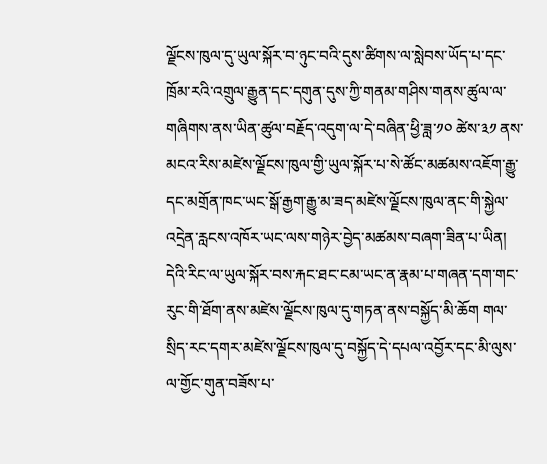ལྗོངས་ཁུལ་དུ་ཡུལ་སྐོར་བ་ཉུང་བའི་དུས་ཚིགས་ལ་སླེབས་ཡོད་པ་དང་ཁྲོམ་རའི་འགྲུལ་རྒྱུན་དང་དགུན་དུས་ཀྱི་གནམ་གཤིས་གནས་ཚུལ་ལ་གཞིགས་ནས་ཡིན་ཚུལ་བརྗོད་འདུག་ལ་དེ་བཞིན་ཕྱི་ཟླ་༡༠ ཚེས་༣༡ ནས་མངའ་རིས་མཛེས་ལྗོངས་ཁུལ་གྱི་ཡུལ་སྐོར་པ་སེ་ཚོང་མཚམས་འཇོག་རྒྱུ་དང་མགྲོན་ཁང་ཡང་སྒོ་རྒྱག་རྒྱུ་མ་ཟད་མཛེས་ལྗོངས་ཁུལ་ནང་གི་སྐྱེལ་འདྲེན་རླངས་འཁོར་ཡང་ལས་གཉེར་བྱེད་མཚམས་བཞག་ཟིན་པ་ཡིན།
དེའི་རིང་ལ་ཡུལ་སྐོར་བས་རྐང་ཐང་ངམ་ཡང་ན་རྣམ་པ་གཞན་དག་གང་རུང་གི་ཐོག་ནས་མཛེས་ལྗོངས་ཁུལ་དུ་གཏན་ནས་བསྐྱོད་མི་ཆོག གལ་སྲིད་རང་དགར་མཛེས་ལྗོངས་ཁུལ་དུ་བསྐྱོད་དེ་དཔལ་འབྱོར་དང་མི་ལུས་ལ་གྱོང་གུན་བཟོས་པ་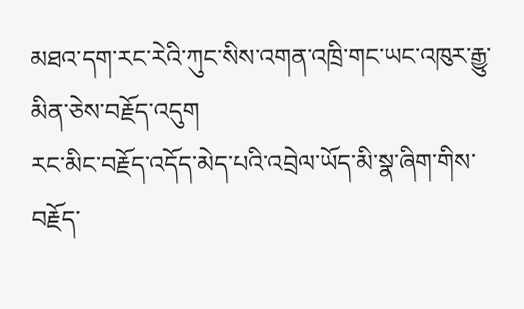མཐའ་དག་རང་རེའི་ཀུང་སིས་འགན་འཁྲི་གང་ཡང་འཁུར་རྒྱུ་མིན་ཅེས་བརྗོད་འདུག
རང་མིང་བརྗོད་འདོད་མེད་པའི་འབྲེལ་ཡོད་མི་སྣ་ཞིག་གིས་བརྗོད་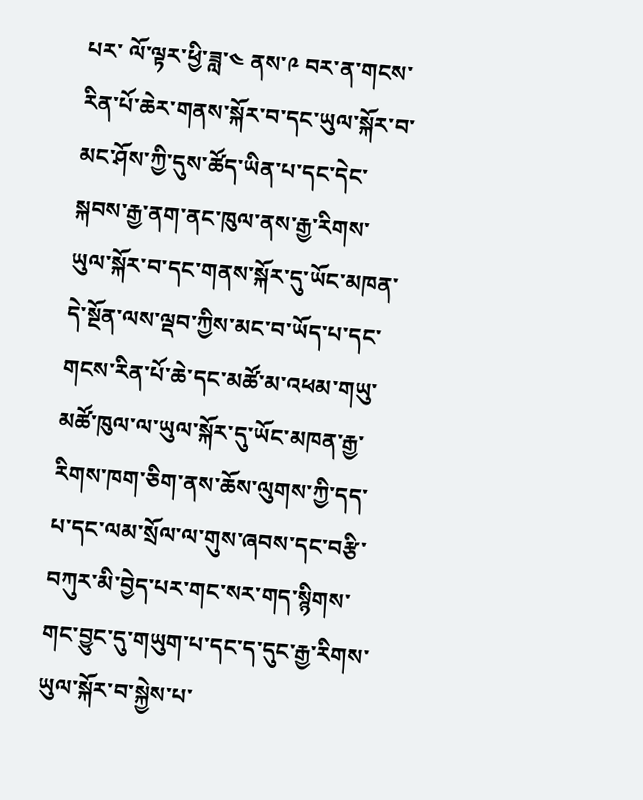པར་ ལོ་ལྟར་ཕྱི་ཟླ་༤ ནས་༩ བར་ན་གངས་རིན་པོ་ཆེར་གནས་སྐོར་བ་དང་ཡུལ་སྐོར་བ་མང་ཤོས་ཀྱི་དུས་ཚོད་ཡིན་པ་དང་དེང་སྐབས་རྒྱ་ནག་ནང་ཁུལ་ནས་རྒྱ་རིགས་ཡུལ་སྐོར་བ་དང་གནས་སྐོར་དུ་ཡོང་མཁན་དེ་སྔོན་ལས་ལྡབ་ཀྱིས་མང་བ་ཡོད་པ་དང་གངས་རིན་པོ་ཆེ་དང་མཚོ་མ་འཕམ་གཡུ་མཚོ་ཁུལ་ལ་ཡུལ་སྐོར་དུ་ཡོང་མཁན་རྒྱ་རིགས་ཁག་ཅིག་ནས་ཆོས་ལུགས་ཀྱི་དད་པ་དང་ལམ་སྲོལ་ལ་གུས་ཞབས་དང་བརྩི་བཀུར་མི་བྱེད་པར་གང་སར་གད་སྙིགས་གང་བྱུང་དུ་གཡུག་པ་དང་ད་དུང་རྒྱ་རིགས་ཡུལ་སྐོར་བ་སྐྱེས་པ་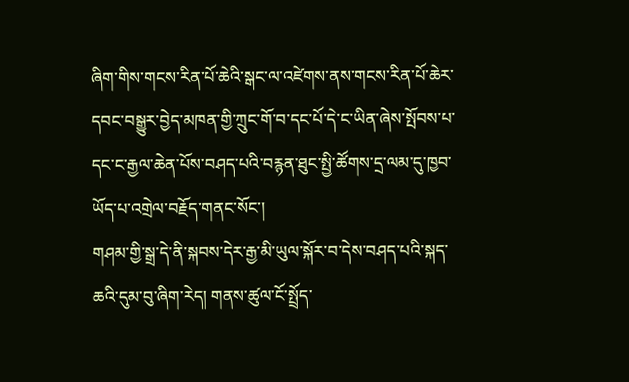ཞིག་གིས་གངས་རིན་པོ་ཆེའི་སྒང་ལ་འཛེགས་ནས་གངས་རིན་པོ་ཆེར་དབང་བསྒྱུར་བྱེད་མཁན་གྱི་ཀྲུང་གོ་བ་དང་པོ་དེ་ང་ཡིན་ཞེས་སྤོབས་པ་དང་ང་རྒྱལ་ཆེན་པོས་བཤད་པའི་བརྙན་ཐུང་སྤྱི་ཚོགས་དྲ་ལམ་དུ་ཁྱབ་ཡོད་པ་འགྲེལ་བརྗོད་གནང་སོང་།
གཤམ་གྱི་སྒྲ་དེ་ནི་སྐབས་དེར་རྒྱ་མི་ཡུལ་སྐོར་བ་དེས་བཤད་པའི་སྐད་ཆའི་དུམ་བུ་ཞིག་རེད། གནས་ཚུལ་ངོ་སྤྲོད་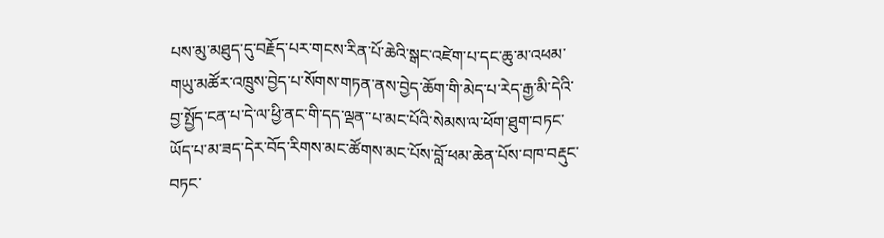པས་མུ་མཐུད་དུ་བརྗོད་པར་གངས་རིན་པོ་ཆེའི་སྒང་འཛེག་པ་དང་ཆུ་མ་འཕམ་གཡུ་མཚོར་འཁྲུས་བྱེད་པ་སོགས་གཏན་ནས་བྱེད་ཆོག་གི་མེད་པ་རེད་རྒྱ་མི་དེའི་བྱ་སྤྱོད་ངན་པ་དེ་ལ་ཕྱི་ནང་གི་དད་ལྡན་་པ་མང་པོའི་སེམས་ལ་ཕོག་ཐུག་བཏང་ཡོད་པ་མ་ཟད་དེར་བོད་རིགས་མང་ཚོགས་མང་པོས་བློ་ཕམ་ཆེན་པོས་བཁ་བརྡུང་བཏང་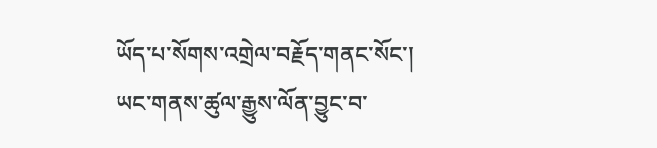ཡོད་པ་སོགས་འགྲེལ་བརྗོད་གནང་སོང་།
ཡང་གནས་ཚུལ་རྒྱུས་ལོན་བྱུང་བ་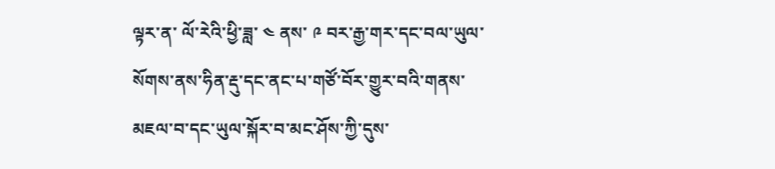ལྟར་ན་ ལོ་རེའི་ཕྱི་ཟླ་ ༤ ནས་ ༩ བར་རྒྱ་གར་དང་བལ་ཡུལ་སོགས་ནས་ཧིན་རྡུ་དང་ནང་པ་གཙོ་བོར་གྱུར་བའི་གནས་མཇལ་བ་དང་ཡུལ་སྐོར་བ་མང་ཤོས་ཀྱི་དུས་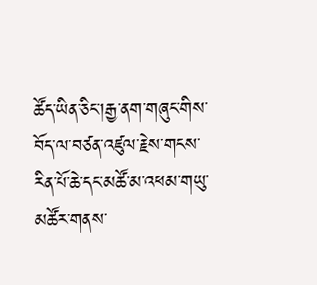ཚོད་ཡིན་ཅིང་།རྒྱ་ནག་གཞུང་གིས་བོད་ལ་བཙན་འཛུལ་རྗེས་གངས་རིན་པོ་ཆེ་དང་མཚོ་མ་འཕམ་གཡུ་མཚོར་གནས་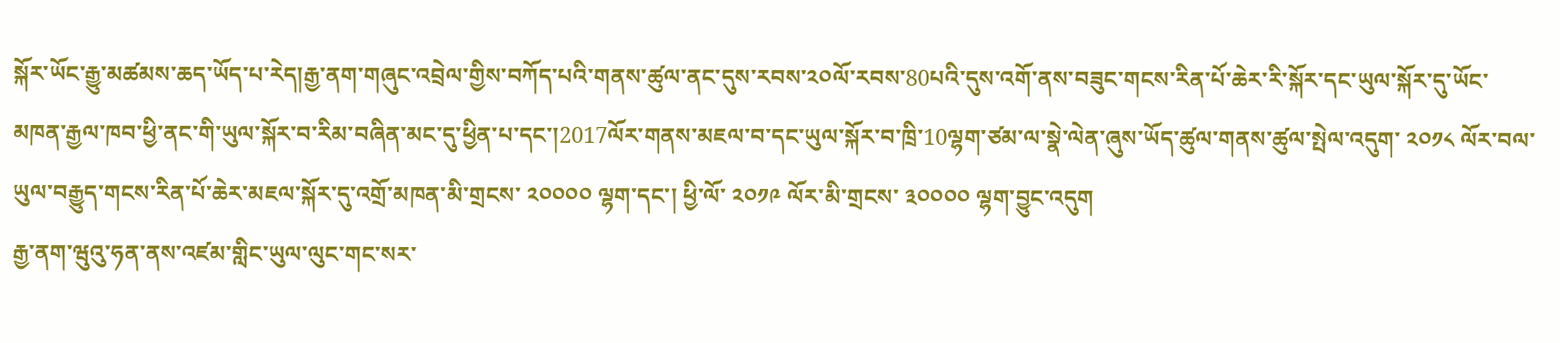སྐོར་ཡོང་རྒྱུ་མཚམས་ཆད་ཡོད་པ་རེད།རྒྱ་ནག་གཞུང་འབྲེལ་གྱིས་བཀོད་པའི་གནས་ཚུལ་ནང་དུས་རབས་༢༠ལོ་རབས་80པའི་དུས་འགོ་ནས་བཟུང་གངས་རིན་པོ་ཆེར་རི་སྐོར་དང་ཡུལ་སྐོར་དུ་ཡོང་མཁན་རྒྱལ་ཁབ་ཕྱི་ནང་གི་ཡུལ་སྐོར་བ་རིམ་བཞིན་མང་དུ་ཕྱིན་པ་དང་།2017ལོར་གནས་མཇལ་བ་དང་ཡུལ་སྐོར་བ་ཁྲི་10ལྷག་ཙམ་ལ་སྣེ་ལེན་ཞུས་ཡོད་ཚུལ་གནས་ཚུལ་སྤེལ་འདུག་ ༢༠༡༨ ལོར་བལ་ཡུལ་བརྒྱུད་གངས་རིན་པོ་ཆེར་མཇལ་སྐོར་དུ་འགྲོ་མཁན་མི་གྲངས་ ༢༠༠༠༠ ལྷག་དང་། ཕྱི་ལོ་ ༢༠༡༩ ལོར་མི་གྲངས་ ༣༠༠༠༠ ལྷག་བྱུང་འདུག
རྒྱ་ནག་ཝུའུ་ཧན་ནས་འཛམ་གླིང་ཡུལ་ལུང་གང་སར་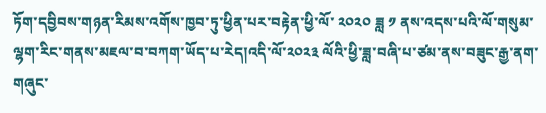ཏོག་དབྱིབས་གཉན་རིམས་འགོས་ཁྱབ་ཏུ་ཕྱིན་པར་བརྟེན་ཕྱི་ལོ་ ༢༠༢༠ ཟླ ༡ ནས་འདས་པའི་ལོ་གསུམ་ལྷག་རིང་གནས་མཇལ་བ་བཀག་ཡོད་པ་རེད།འདི་ལོ་༢༠༢༣ ལོའི་ཕྱི་ཟླ་བཞི་པ་ཙམ་ནས་བཟུང་རྒྱ་ནག་གཞུང་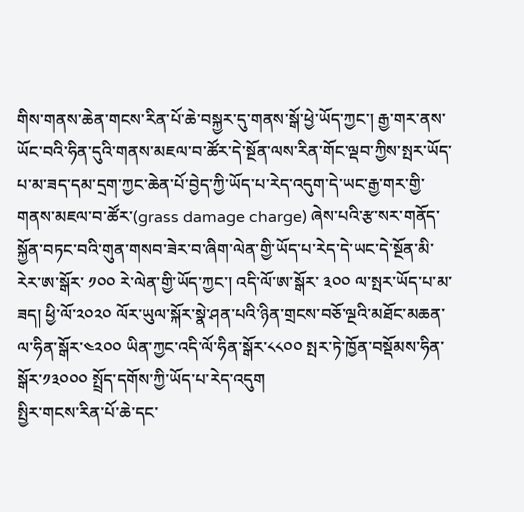གིས་གནས་ཆེན་གངས་རིན་པོ་ཆེ་བསྐྱར་དུ་གནས་སྒོ་ཕྱེ་ཡོད་ཀྱང་། རྒྱ་གར་ནས་ཡོང་བའི་ཧིན་དུའི་གནས་མཇལ་བ་ཚོར་དེ་སྔོན་ལས་རིན་གོང་ལྡབ་ཀྱིས་སྤར་ཡོད་པ་མ་ཟད་དམ་དྲག་ཀྱང་ཆེན་པོ་བྱེད་ཀྱི་ཡོད་པ་རེད་འདུག་དེ་ཡང་རྒྱ་གར་གྱི་གནས་མཇལ་བ་ཚོར་(grass damage charge) ཞེས་པའི་རྩ་སར་གནོད་སྐྱོན་བཏང་བའི་གུན་གསབ་ཟེར་བ་ཞིག་ལེན་གྱི་ཡོད་པ་རེད་དེ་ཡང་དེ་སྔོན་མི་རེར་ཨ་སྒོར་ ༡༠༠ རེ་ལེན་གྱི་ཡོད་ཀྱང་། འདི་ལོ་ཨ་སྒོར་ ༣༠༠ ལ་སྤར་ཡོད་པ་མ་ཟད། ཕྱི་ལོ་༢༠༢༠ ལོར་ཡུལ་སྐོར་སྣེ་ཤན་པའི་ཉིན་གྲངས་བཅོ་ལྔའི་མཐོང་མཆན་ལ་ཧིན་སྒོར་༤༢༠༠ ཡིན་ཀྱང་འདི་ལོ་ཧིན་སྒོར་༨༨༠༠ སྤར་ཏེ་ཁྱོན་བསྡོམས་ཧིན་སྒོར་༡༣༠༠༠ སྤྲོད་དགོས་ཀྱི་ཡོད་པ་རེད་འདུག
སྤྱིར་གངས་རིན་པོ་ཆེ་དང་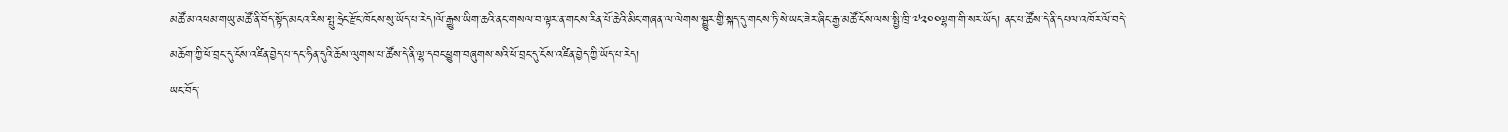མཚོ་མ་འཕམ་གཡུ་མཚོ་ནི་བོད་སྟོད་མངའ་རིས་སྤུ་ཧྲེང་རྫོང་ཁོངས་སུ་ཡོད་པ་རེད།ལོ་རྒྱུས་ཡིག་ཆའི་ནང་གསལ་བ་ལྟར་ན་གངས་རིན་པོ་ཆེའི་མིང་གཞན་ལ་ལེགས་སྦྱུར་གྱི་སྐད་དུ་གངས་ཏི་སེ་ཡང་ཟེར་ཞིང་རྒྱ་མཚོ་ངོས་ལས་སྤྱི་ཁྲི་༧༢༠༠ལྷག་གི་སར་ཡོད། ནང་པ་ཚོས་དེ་ནི་དཔལ་འཁོར་ལོ་བདེ་མཆོག་ཀྱི་ཕོ་བྲང་དུ་ངོས་འཛིན་བྱེད་པ་དང་ཧིན་དུའི་ཆོས་ལུགས་པ་ཚོས་དེ་ནི་ལྷ་དབང་ཕྱུག་བཞུགས་སའི་ཕོ་བྲང་དུ་ངོས་འཛིན་བྱེད་ཀྱི་ཡོད་པ་རེད།
ཡང་བོད་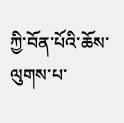ཀྱི་བོན་པོའི་ཆོས་ལུགས་པ་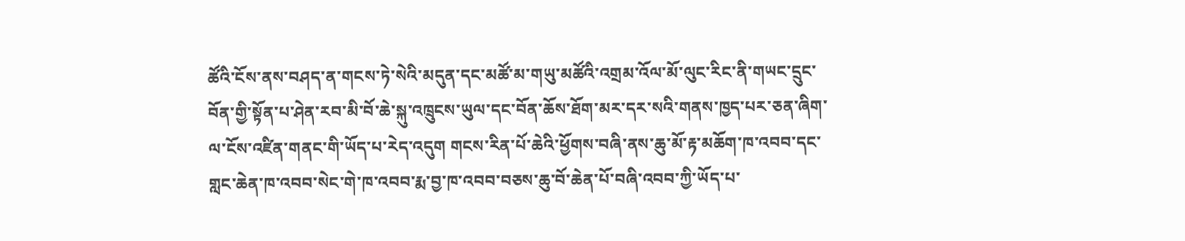ཚོའི་ངོས་ནས་བཤད་ན་གངས་ཏེ་སེའི་མདུན་དང་མཚོ་མ་གཡུ་མཚོའི་འགྲམ་འོལ་མོ་ལུང་རིང་ནི་གཡང་དྲུང་བོན་གྱི་སྟོན་པ་ཤེན་རབ་མི་བོ་ཆེ་སྐུ་འཁྲུངས་ཡུལ་དང་བོན་ཆོས་ཐོག་མར་དར་སའི་གནས་ཁྱད་པར་ཅན་ཞིག་ལ་ངོས་འཛིན་གནང་གི་ཡོད་པ་རེད་འདུག གངས་རིན་པོ་ཆེའི་ཕྱོགས་བཞི་ནས་ཆུ་མོ་རྟ་མཆོག་ཁ་འབབ་དང་གླང་ཆེན་ཁ་འབབ་སེང་གེ་ཁ་འབབ་རྨ་བྱ་ཁ་འབབ་བཅས་ཆུ་བོ་ཆེན་པོ་བཞི་འབབ་ཀྱི་ཡོད་པ་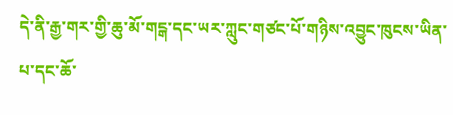དེ་ནི་རྒྱ་གར་གྱི་ཆུ་མོ་གངྒ་དང་ཡར་ཀླུང་གཙང་པོ་གཉིས་འབྱུང་ཁུངས་ཡིན་པ་དང་ཆོ་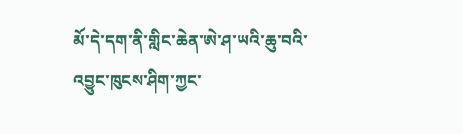མོ་དེ་དག་ནི་གླིང་ཆེན་ཨེ་ཤ་ཡའི་ཆུ་བའི་འབྱུང་ཁུངས་ཤིག་ཀྱང་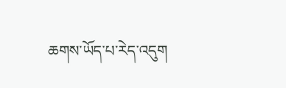ཆགས་ཡོད་པ་རེད་འདུག